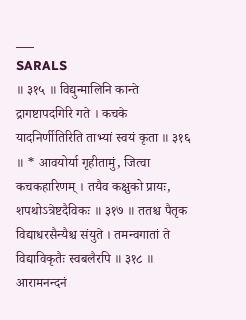___
SARALS
॥ ३१५ ॥ विद्युन्मालिनि कान्ते द्रागष्टापदगिरि गते । कचके यादनिर्णीतिरिति ताभ्यां स्वयं कृता ॥ ३१६ ॥ * आवयोर्या गृहीतामुं, जित्वा कचकहारिणम् । तयैव कक्षुको प्रायः, शपथोऽत्रेष्टदैविकः ॥ ३१७ ॥ ततश्च पैतृक
विद्याधरसैन्यैश्च संयुते । तमन्वगातां ते विद्याविकृतैः स्वबलैरपि ॥ ३१८ ॥ आरामनन्दनं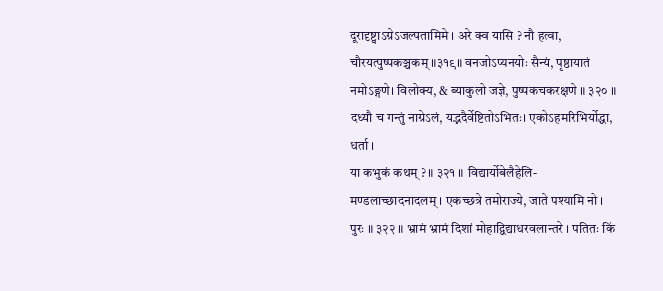दूरादृष्ट्वाऽग्रेऽजल्पतामिमे । अरे क्व यासि ? नौ हत्वा, चौरयत्पुष्पकञ्चकम् ॥३१९॥ वनजोऽप्यनयोः सैन्यं, पृष्ठायातं नमोऽङ्गणे। विलोक्य, & ब्याकुलो जज्ञे, पुष्पकचकरक्षणे ॥ ३२० ॥ दध्यौ च गन्तुं नाग्रेऽलं, यद्भदैर्वेष्टितोऽभितः। एकोऽहमरिभिर्योद्धा, धर्ता ।
या कभुकं कथम् ? ॥ ३२१ ॥ विद्यार्योबेलैहेलि-मण्डलाच्छादनादलम् । एकच्छत्रे तमोराज्ये, जाते पश्यामि नो । पुरः ॥ ३२२ ॥ भ्रामं भ्रामं दिशां मोहाद्विद्याधरवलान्तरे । पतितः किं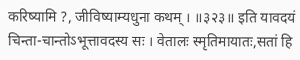करिष्यामि ?, जीविष्याम्यधुना कथम् । ॥३२३॥ इति यावदयं चिन्ता-चान्तोऽभूत्तावदस्य सः । वेतालः स्मृतिमायातः,सतां हि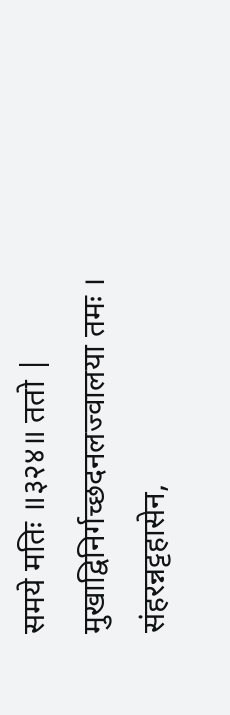समये मतिः ॥३२४॥ ततो | मुखाद्विनिर्गच्छदनलज्वालया तमः । संहरन्नट्टहासेन,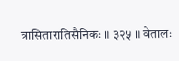त्रासितारातिसैनिकः ॥ ३२५ ॥ वेतालः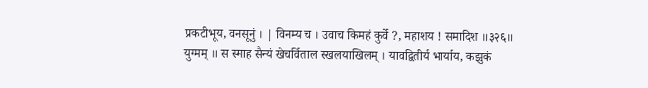प्रकटीभूय, वनसूनुं । | विनम्य च । उवाच किमहं कुर्वे ?, महाशय ! समादिश ॥३२६॥ युग्मम् ॥ स स्माह सैन्यं खेचर्विताल स्खलयाखिलम् । यावद्वितीर्य भार्याय, कझुकं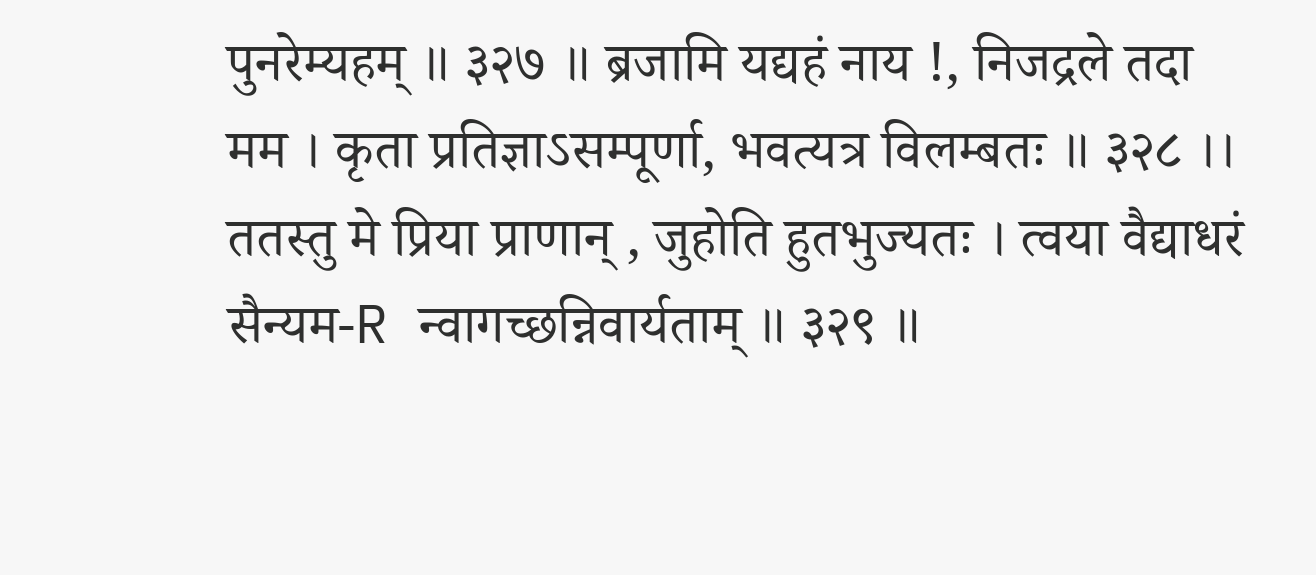पुनरेम्यहम् ॥ ३२७ ॥ ब्रजामि यद्यहं नाय !, निजद्रले तदा मम । कृता प्रतिज्ञाऽसम्पूर्णा, भवत्यत्र विलम्बतः ॥ ३२८ ।। ततस्तु मे प्रिया प्राणान् , जुहोति हुतभुज्यतः । त्वया वैद्याधरं सैन्यम-R न्वागच्छन्निवार्यताम् ॥ ३२९ ॥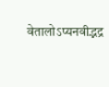वेतालोऽप्यनवीद्भद्र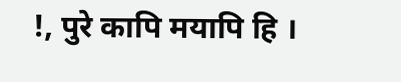!, पुरे कापि मयापि हि ।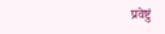प्रवेष्टुं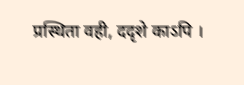प्रस्थिता वही, ददृशे काऽपि ।